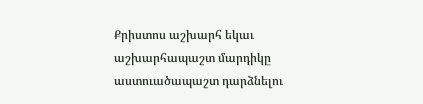Քրիստոս աշխարհ եկաւ աշխարհապաշտ մարդիկը աստուածապաշտ դարձնելու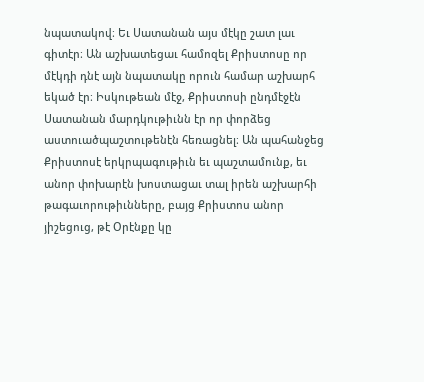նպատակով։ Եւ Սատանան այս մէկը շատ լաւ գիտէր։ Ան աշխատեցաւ համոզել Քրիստոսը որ մէկդի դնէ այն նպատակը որուն համար աշխարհ եկած էր։ Իսկութեան մէջ, Քրիստոսի ընդմէջէն Սատանան մարդկութիւնն էր որ փորձեց աստուածպաշտութենէն հեռացնել։ Ան պահանջեց Քրիստոսէ երկրպագութիւն եւ պաշտամունք, եւ անոր փոխարէն խոստացաւ տալ իրեն աշխարհի թագաւորութիւնները, բայց Քրիստոս անոր յիշեցուց, թէ Օրէնքը կը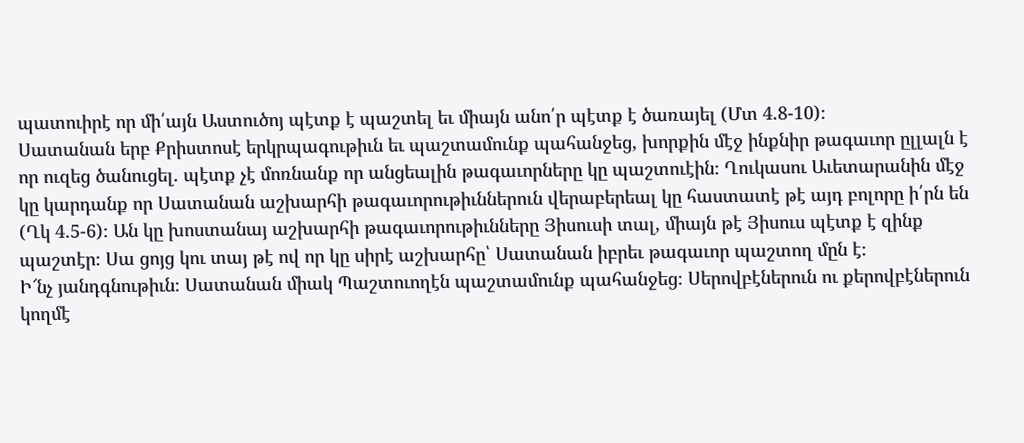պատուիրէ որ մի՛այն Աստուծոյ պէտք է պաշտել եւ միայն անո՛ր պէտք է ծառայել (Մտ 4.8-10)։
Սատանան երբ Քրիստոսէ երկրպագութիւն եւ պաշտամունք պահանջեց, խորքին մէջ ինքնիր թագաւոր ըլլալն է որ ուզեց ծանուցել. պէտք չէ մոռնանք որ անցեալին թագաւորները կը պաշտուէին։ Ղուկասու Աւետարանին մէջ կը կարդանք որ Սատանան աշխարհի թագաւորութիւններուն վերաբերեալ կը հաստատէ թէ այդ բոլորը ի՛րն են (Ղկ 4.5-6)։ Ան կը խոստանայ աշխարհի թագաւորութիւնները Յիսուսի տալ, միայն թէ Յիսուս պէտք է զինք պաշտէր։ Սա ցոյց կու տայ թէ ով որ կը սիրէ աշխարհը՝ Սատանան իբրեւ թագաւոր պաշտող մըն է։
Ի՜նչ յանդգնութիւն։ Սատանան միակ Պաշտուողէն պաշտամունք պահանջեց։ Սերովբէներուն ու քերովբէներուն կողմէ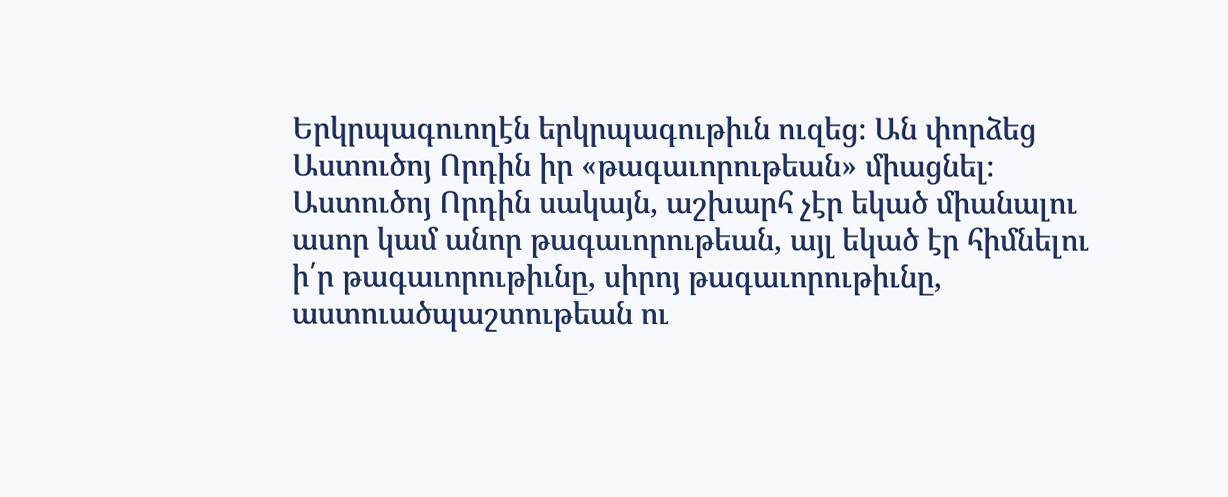Երկրպագուողէն երկրպագութիւն ուզեց։ Ան փորձեց Աստուծոյ Որդին իր «թագաւորութեան» միացնել։ Աստուծոյ Որդին սակայն, աշխարհ չէր եկած միանալու ասոր կամ անոր թագաւորութեան, այլ եկած էր հիմնելու ի՛ր թագաւորութիւնը, սիրոյ թագաւորութիւնը, աստուածպաշտութեան ու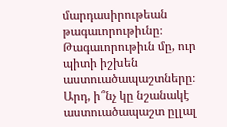մարդասիրութեան թագաւորութիւնը։ Թագաւորութիւն մը, ուր պիտի իշխեն աստուածապաշտները։ Արդ, ի՞նչ կը նշանակէ աստուածապաշտ ըլլալ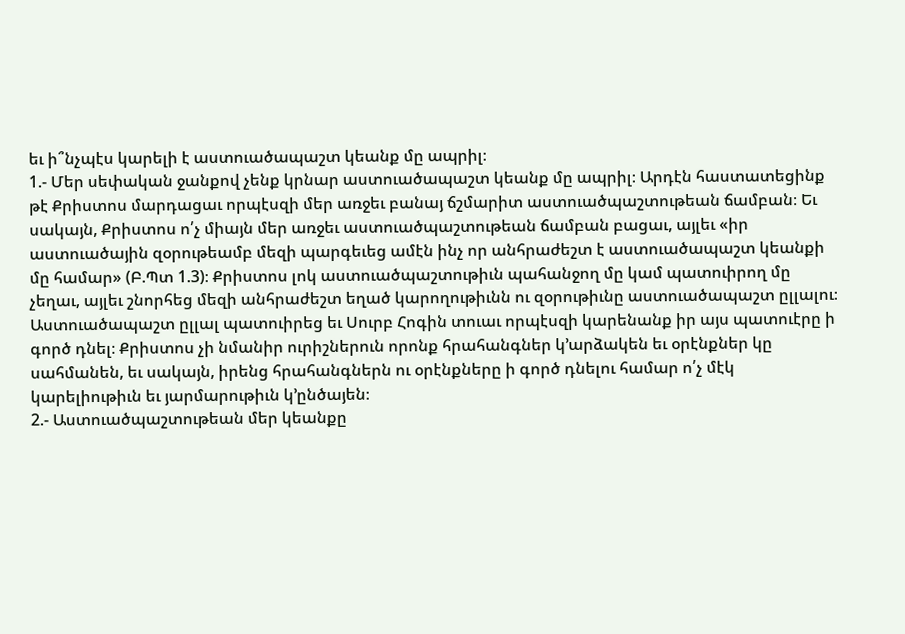եւ ի՞նչպէս կարելի է աստուածապաշտ կեանք մը ապրիլ։
1.- Մեր սեփական ջանքով չենք կրնար աստուածապաշտ կեանք մը ապրիլ։ Արդէն հաստատեցինք թէ Քրիստոս մարդացաւ որպէսզի մեր առջեւ բանայ ճշմարիտ աստուածպաշտութեան ճամբան։ Եւ սակայն, Քրիստոս ո՛չ միայն մեր առջեւ աստուածպաշտութեան ճամբան բացաւ, այլեւ «իր աստուածային զօրութեամբ մեզի պարգեւեց ամէն ինչ որ անհրաժեշտ է աստուածապաշտ կեանքի մը համար» (Բ.Պտ 1.3)։ Քրիստոս լոկ աստուածպաշտութիւն պահանջող մը կամ պատուիրող մը չեղաւ, այլեւ շնորհեց մեզի անհրաժեշտ եղած կարողութիւնն ու զօրութիւնը աստուածապաշտ ըլլալու։ Աստուածապաշտ ըլլալ պատուիրեց եւ Սուրբ Հոգին տուաւ որպէսզի կարենանք իր այս պատուէրը ի գործ դնել։ Քրիստոս չի նմանիր ուրիշներուն որոնք հրահանգներ կ՚արձակեն եւ օրէնքներ կը սահմանեն, եւ սակայն, իրենց հրահանգներն ու օրէնքները ի գործ դնելու համար ո՛չ մէկ կարելիութիւն եւ յարմարութիւն կ՚ընծայեն։
2.- Աստուածպաշտութեան մեր կեանքը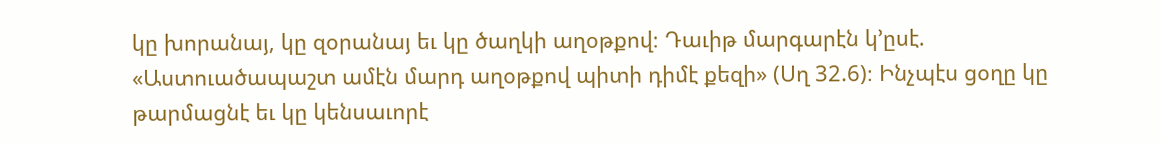կը խորանայ, կը զօրանայ եւ կը ծաղկի աղօթքով։ Դաւիթ մարգարէն կ՚ըսէ. «Աստուածապաշտ ամէն մարդ աղօթքով պիտի դիմէ քեզի» (Սղ 32.6)։ Ինչպէս ցօղը կը թարմացնէ եւ կը կենսաւորէ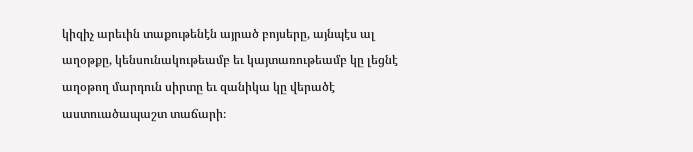կիզիչ արեւին տաքութենէն այրած բոյսերը, այնպէս ալ աղօթքը, կենսունակութեամբ եւ կայտառութեամբ կը լեցնէ աղօթող մարդուն սիրտը եւ զանիկա կը վերածէ աստուածապաշտ տաճարի։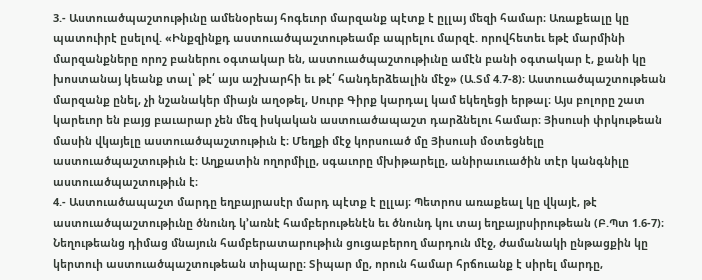3.- Աստուածպաշտութիւնը ամենօրեայ հոգեւոր մարզանք պէտք է ըլլայ մեզի համար։ Առաքեալը կը պատուիրէ ըսելով. «Ինքզինքդ աստուածպաշտութեամբ ապրելու մարզէ. որովհետեւ եթէ մարմինի մարզանքները որոշ բաներու օգտակար են, աստուածպաշտութիւնը ամէն բանի օգտակար է, քանի կը խոստանայ կեանք տալ՝ թէ՛ այս աշխարհի եւ թէ՛ հանդերձեալին մէջ» (Ա.Տմ 4.7-8)։ Աստուածպաշտութեան մարզանք ընել, չի նշանակեր միայն աղօթել, Սուրբ Գիրք կարդալ կամ եկեղեցի երթալ։ Այս բոլորը շատ կարեւոր են բայց բաւարար չեն մեզ իսկական աստուածապաշտ դարձնելու համար։ Յիսուսի փրկութեան մասին վկայելը աստուածպաշտութիւն է։ Մեղքի մէջ կորսուած մը Յիսուսի մօտեցնելը աստուածպաշտութիւն է։ Աղքատին ողորմիլը, սգաւորը մխիթարելը, անիրաւուածին տէր կանգնիլը աստուածպաշտութիւն է։
4.- Աստուածապաշտ մարդը եղբայրասէր մարդ պէտք է ըլլայ։ Պետրոս առաքեալ կը վկայէ, թէ աստուածպաշտութիւնը ծնունդ կ՚առնէ համբերութենէն եւ ծնունդ կու տայ եղբայրսիրութեան (Բ.Պտ 1.6-7)։ Նեղութեանց դիմաց մնայուն համբերատարութիւն ցուցաբերող մարդուն մէջ, ժամանակի ընթացքին կը կերտուի աստուածպաշտութեան տիպարը։ Տիպար մը, որուն համար հրճուանք է սիրել մարդը,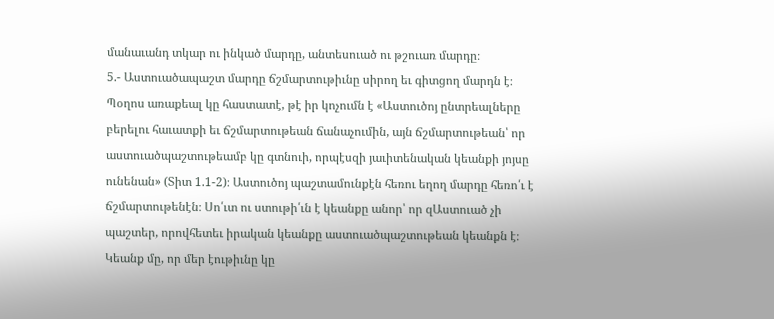մանաւանդ տկար ու ինկած մարդը, անտեսուած ու թշուառ մարդը։
5.- Աստուածապաշտ մարդը ճշմարտութիւնը սիրող եւ գիտցող մարդն է։ Պօղոս առաքեալ կը հաստատէ, թէ իր կոչումն է «Աստուծոյ ընտրեալները բերելու հաւատքի եւ ճշմարտութեան ճանաչումին, այն ճշմարտութեան՝ որ աստուածպաշտութեամբ կը գտնուի, որպէսզի յաւիտենական կեանքի յոյսը ունենան» (Տիտ 1.1-2)։ Աստուծոյ պաշտամունքէն հեռու եղող մարդը հեռո՛ւ է ճշմարտութենէն։ Սո՛ւտ ու ստութի՛ւն է կեանքը անոր՝ որ զԱստուած չի պաշտեր, որովհետեւ իրական կեանքը աստուածպաշտութեան կեանքն է։ Կեանք մը, որ մեր էութիւնը կը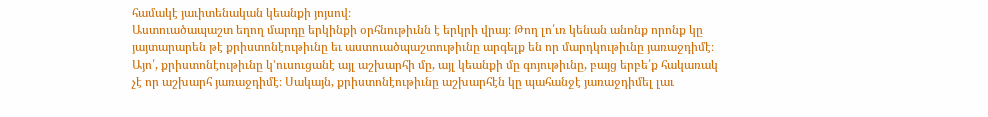համակէ յաւիտենական կեանքի յոյսով։
Աստուածապաշտ եղող մարդը երկինքի օրհնութիւնն է երկրի վրայ։ Թող լո՛ւռ կենան անոնք որոնք կը յայտարարեն թէ քրիստոնէութիւնը եւ աստուածպաշտութիւնը արգելք են որ մարդկութիւնը յառաջդիմէ։ Այո՛, քրիստոնէութիւնը կ՚ուսուցանէ այլ աշխարհի մը, այլ կեանքի մը գոյութիւնը, բայց երբե՛ք հակառակ չէ որ աշխարհ յառաջդիմէ։ Սակայն, քրիստոնէութիւնը աշխարհէն կը պահանջէ յառաջդիմել լաւ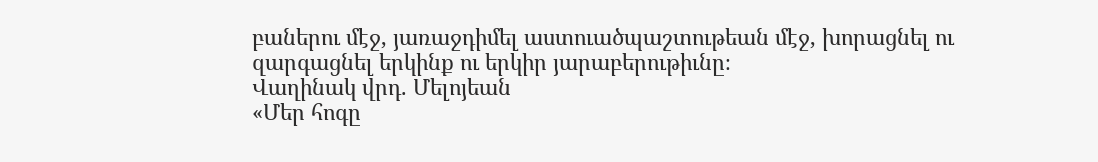բաներու մէջ, յառաջդիմել աստուածպաշտութեան մէջ, խորացնել ու զարգացնել երկինք ու երկիր յարաբերութիւնը։
Վաղինակ վրդ. Մելոյեան
«Մեր հոգը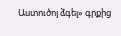Աստուծոյ ձգել» գրքից